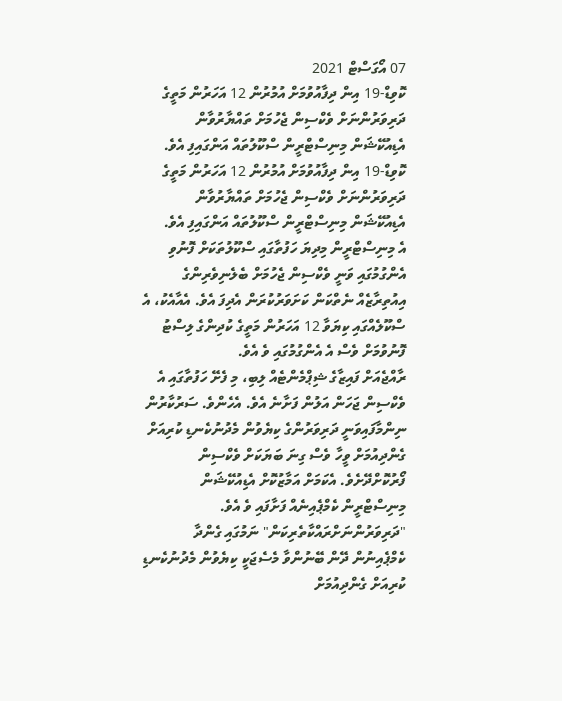07 އޯގަސްޓް 2021
ކޮވިޑް-19 އިން ދިފާއުވުމަށް އުމުރުން 12 އަހަރުން މަތީގެ ދަރިވަރުންނަށް ވެކްސިން ޖެހުމަށް ތައްޔާރުވާން އެޑިއުކޭޝަން މިނިސްޓްރީން ސްކޫލުތައް އަންގައިފި އެވެ.
ކޮވިޑް-19 އިން ދިފާއުވުމަށް އުމުރުން 12 އަހަރުން މަތީގެ ދަރިވަރުންނަށް ވެކްސިން ޖެހުމަށް ތައްޔާރުވާން އެޑިއުކޭޝަން މިނިސްޓްރީން ސްކޫލުތައް އަންގައިފި އެވެ.
އެ މިނިސްޓްރީން މިދިޔަ ހަފުތާގައި ސްކޫލުތަކަށް ފޮނުވި އެންގުމުގައި ވަނީ ވެކްސިން ޖެހުމަށް ބެލެނިވެރިންގެ އިއުތިރާޒެއް ނެތްކަން ކަށަވަރުކުރަން އެދިފަ އެވެ. އެއާއެކު، އެ ސްކޫލެއްގައި ކިޔަވާ 12 އަހަރުން މަތީގެ ކުދިންގެ ލިސްޓު ފޮނުވުމަށް ވެސް އެ އެންގުމުގައި ވެ އެވެ.
ރާއްޖެއަށް ފައިޒާގެ ޝިޕްމެންޓެއް ލިބި، މި ފެށޭ ހަފުތާގައި އެ ވެކްސިން ޖަހަން އަލުން ފަށާނެ އެވެ. އެހެންވެ. ސަރުކާރުން ނިންމާފައިވަނީ ދަރިވަރުންގެ ކިޔެވުން މެދުނުކެނޑި ކުރިއަށް ގެންދިއުމަށް ވީހާ ވެސް ގިނަ ބަޔަކަށް ވެކްސިން ފޯރުކޮށްދޭށެވެ. އެކަމަށް އަމާޒުކޮށް އެޑިއުކޭޝަން މިނިސްޓްރީން ކެމްޕެއިނެއް ފަށާފައި ވެ އެވެ.
"ދަރިވަރުންނަށްރައްކާތެރިކަން" ނަމުގައި ގެންދާ ކެމްޕެއިނުން ދޭން ބޭނުންވާ މެސެޖަކީ ކިޔެވުން މެދުނުކެނޑި ކުރިއަށް ގެންދިއުމަށް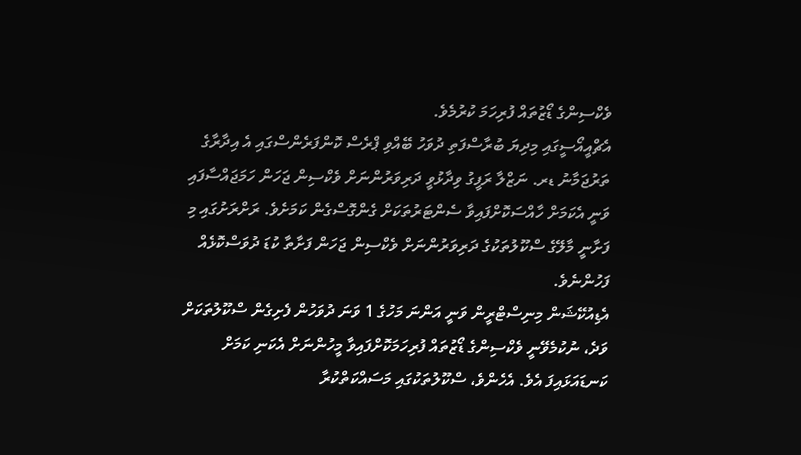ވެކްސިންގެ ޑޯޒުތައް ފުރިހަމަ ކުރުމެވެ.
އެޗްއީއޯސީގައި މިދިޔަ ބުރާސްފަތި ދުވަހު ބޭއްވި ޕްރެސް ކޮންފަރެންސްގައި އެ އިދާރާގެ ތަރުޖަމާނު ޑރ. ނަޒްލާ ރަފީގު ވިދާޅުވީ ދަރިވަރުންނަށް ވެކްސިން ޖަހަން ހަމަޖައްސާފައި ވަނީ އެކަމަށް ހާއްސަކޮށްފައިވާ ސެންޓަރުތަކަށް ގެންގޮސްގެން ކަމަށެވެ. ރަށްރަށުގައި މި ފަށާނީ މާލޭގެ ސްކޫލުތަކުގެ ދަރިވަރުންނަށް ވެކްސިން ޖަހަން ފަށާތާ ކުޑަ ދުވަސްކޮޅެއް ފަހުންނެވެ.
އެޑިއުކޭޝަން މިނިސްޓްރީން ވަނީ އަންނަ މަހުގެ 1 ވަނަ ދުވަހުން ފެށިގެން ސްކޫލުތަކަށް ވަދެ، ނުކުމެވޭނީ ވެކްސިންގެ ޑޯޒުތައް ފުރިހަމަކޮށްފައިވާ މީހުންނަށް އެކަނި ކަމަށް ކަނޑައަޅައިފަ އެވެ. އެހެންވެ، ސްކޫލުތަކުގައި މަސައްކަތްކުރާ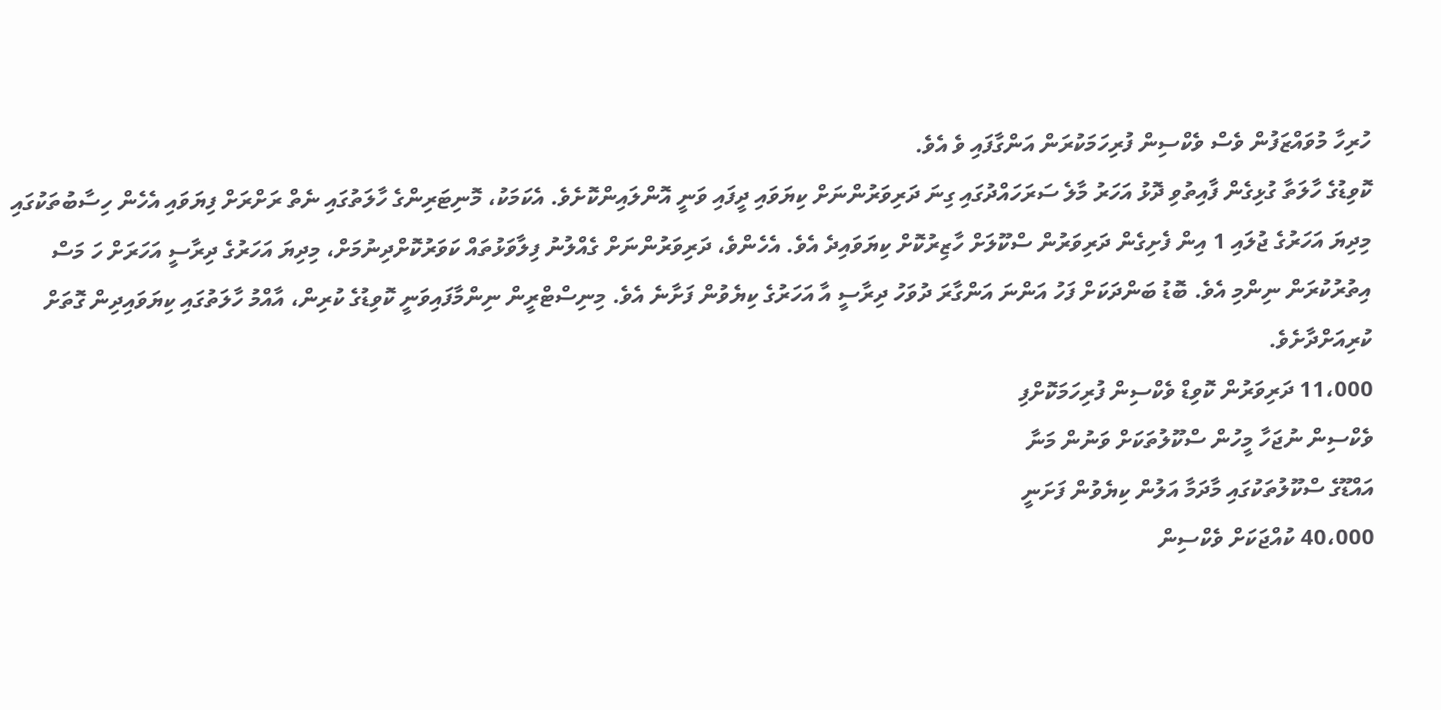ހުރިހާ މުވައްޒަފުން ވެސް ވެކްސިން ފުރިހަމަކުރަން އަންގާފައި ވެ އެވެ.
ކޮވިޑުގެ ހާލަތާ ގުޅިގެން ފާއިތުވި ދޮޅު އަހަރު މާލެ ސަރަހައްދުގައި ގިނަ ދަރިވަރުންނަށް ކިޔަވައި ދީފައި ވަނީ އޮންލައިންކޮށެވެ. އެކަމަކު، މޮނިޓަރިންގެ ހާލަތުގައި ނެތް ރަށްރަށް ފިޔަވައި އެހެން ހިސާބުތަކުގައި މިދިޔަ އަހަރުގެ ޖުލައި 1 އިން ފެށިގެން ދަރިވަރުން ސްކޫލަށް ހާޒިރުކޮށް ކިޔަވައިދެ އެވެ. އެހެންވެ، ދަރިވަރުންނަށް ގެއްލުނު ފިލާވަޅުތައް ކަވަރުކޮށްދިނުމަށް، މިދިޔަ އަހަރުގެ ދިރާސީ އަހަރަށް ހަ މަސް އިތުރުކުރަން ނިންމި އެވެ. ބޮޑު ބަންދަކަށް ފަހު އަންނަ އަންގާރަ ދުވަހު ދިރާސީ އާ އަހަރުގެ ކިޔެވުން ފަށާނެ އެވެ. މިނިސްޓްރީން ނިންމާފައިވަނީ ކޮވިޑުގެ ކުރިން، އާއްމު ހާލަތުގައި ކިޔަވައިދިން ގޮތަށް ކުރިއަށްދާށެވެ.
11،000 ދަރިވަރުން ކޮވިޑް ވެކްސިން ފުރިހަމަކޮށްފި
ވެކްސިން ނުޖަހާ މީހުން ސްކޫލުތަކަށް ވަނުން މަނާ
އައްޑޫގެ ސްކޫލުތަކުގައި މާދަމާ އަލުން ކިޔެވުން ފަށަނީ
40،000 ކުއްޖަކަށް ވެކްސިން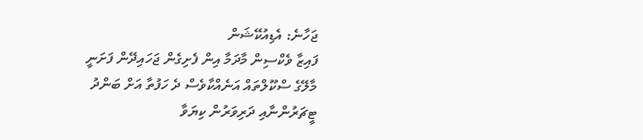ޖަހާނެ: އެޑިއުކޭޝަން
ފައިޒާ ވެކްސިން މާދަމާ އިން ފެށިގެން ޖަހައިދޭން ފަށަނީ
މާލޭގެ ސްކޫލްތައް އަނެއްކާވެސް ދެ ހަފުތާ އަށް ބަންދު
ޓީޗަރުންނާއި ދަރިވަރުން ކިޔަވާ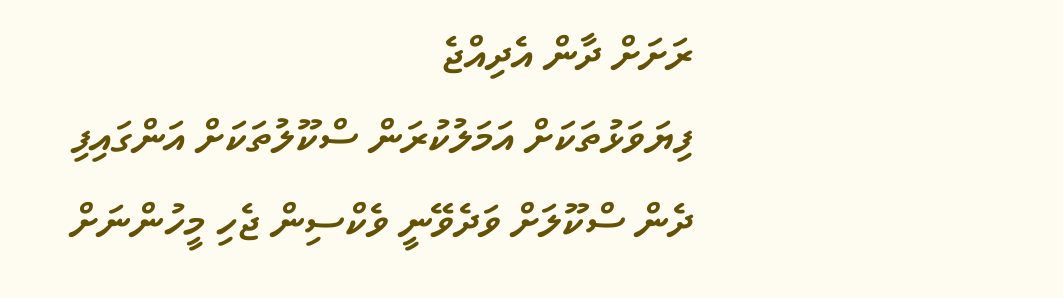ރަށަށް ދާން އެދިއްޖެ
ފިޔަވަޅުތަކަށް އަމަލުކުރަން ސްކޫލުތަކަށް އަންގައިފި
ދެން ސްކޫލަށް ވަދެވޭނީ ވެކްސިން ޖެހި މީހުންނަށް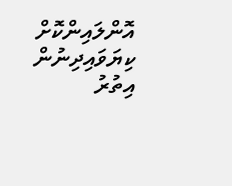އޮންލައިންކޮށް ކިޔަވައިދިނުން އިތުރު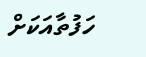ހަފުތާއަކަށް